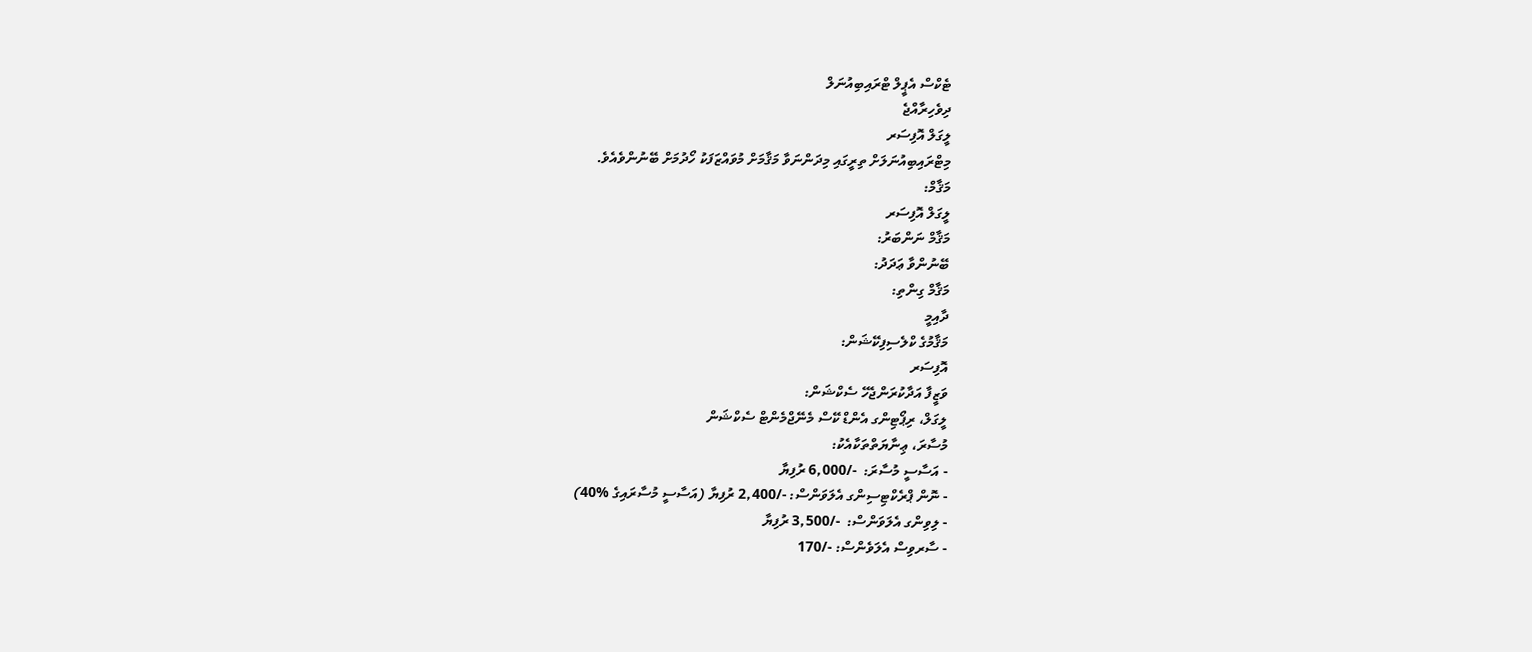ޓެކްސް އެޕީލް ޓްރައިބިއުނަލް
ދިވެހިރާއްޖެ
ލީގަލް އޮފިސަރ
މިޓްރައިބިއުނަލަށް ތިރީގައި މިދަންނަވާ މަޤާމަށް މުވައްޒަފަކު ހޯދުމަށް ބޭނުންވެއެވެ.
މަޤާމް:
ލީގަލް އޮފިސަރ
މަޤާމް ނަންބަރު:
ބޭނުންވާ ޢަދަދު:
މަޤާމް ގިންތި:
ދާއިމީ
މަޤާމުގެ ކްލެސިފިކޭޝަން:
އޮފިސަރ
ވަޒީފާ އަދާކުރަންޖެހޭ ސެކްޝަން:
ލީގަލް، ރިޕޯޓިންގ އެންޑް ކޭސް މެނޭޖްމެންޓް ސެކްޝަން
މުސާރަ، ޢިނާޔަތްތަކާއެކު:
- އަސާސީ މުސާރަ:  -/6,000 ރުފިޔާ
- ނޮން ޕްރެކްޓިސިންގ އެލަވަންސް: -/2,400 ރުފިޔާ (އަސާސީ މުސާރައިގެ %40)
- ލިވިންގ އެލަވަންސް:  -/3,500 ރުފިޔާ
- ސާރވިސް އެލަވެންސް: -/170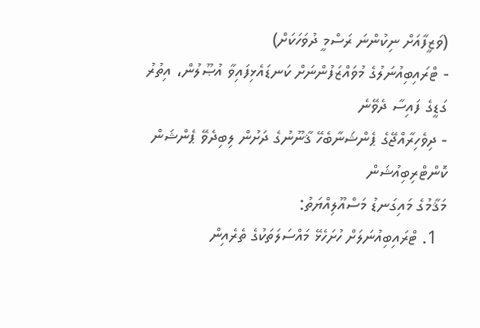(ވަޒީފާއަށް ނިކުންނަ ރަސްމީ ދުވަހަކަށް)
- ޓްރައިބިއުނަލުގެ މުވައްޒަފުންނަށް ކަނޑައެޅިފައިވާ އުޞޫލުން، އިތުރު ގަޑީގެ ފައިސާ ދެވޭނެ
- ދިވެހިރާއްޖޭގެ ޕެންޝަނާބެހޭ ޤާނޫނުގެ ދަށުން ލިބިދެވޭ ޕެންޝަން ކޮންޓްރިބިއުޝަން
މަޤާމުގެ މައިގަނޑު މަސްއޫލިއްޔަތު:
  1. ޓްރައިބިއުނަލަށް ހުށަހެޅޭ މައްސަލަތަކުގެ ތެރެއިން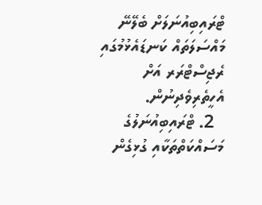ޓްރައިބިއުނަލަށް ބެލޭނޭ މައްސަލަތައް ކަނޑައެޅުމުގައި ރެޖިސްޓްރަރ އަށް އެހީތެރިވެދިނުން.
  2. ޓްރައިބިއުނަލުގެ މަސައްކަތްތަކާއި ގުޅިގެން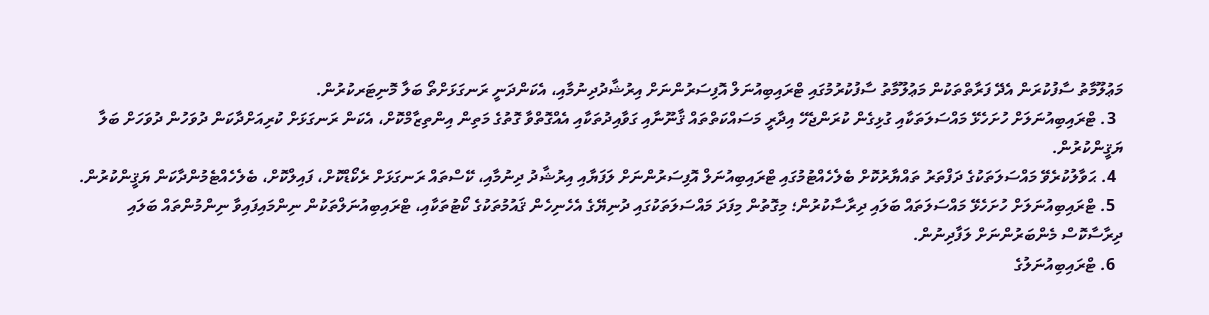މަޢުލޫމާތު ސާފުކުރަން އެދޭ ފަރާތްތަކުން މަޢުލޫމާތު ސާފުކުރުމުގައި ޓްރައިބިއުނަލް އޮފިސަރުންނަށް އިރުޝާދުދިނުމާއި، އެކަންދަނީ ރަނގަޅަށްތޯ ބަލާ މޮނިޓަރކުރުން.
  3. ޓްރައިބިއުނަލަށް ހުށަހެޅޭ މައްސަލަތަކާއި ގުޅިގެން ކުރަންޖެހޭ އިދާރީ މަސައްކަތްތައް ޤާނޫނާއި ގަވާއިދުތަކާއި އެއްގޮތްވާ ގޮތުގެ މަތިން އިންތިޒާމްކޮށް، އެކަން ރަނގަޅަށް ކުރިއަށްދާކަން ދުވަހުން ދުވަހަށް ބަލާ ޔަޤީންކުރުން.
  4. ޙަވާލުކުރެވޭ މައްސަލަތަކުގެ ދަފްތަރު ތައްޔާރުކޮށް ބެލެހެއްޓުމުގައި ޓްރައިބިއުނަލް އޮފިސަރުންނަށް ލަފަޔާއި އިރުޝާދު ދިނުމާއި، ކޭސްތައް ރަނގަޅަށް ރެކޯޑްކޮށް، ފައިލްކޮށް، ބެލެހެއްޓެމުންދާކަން ޔަޤީންކުރުން.
  5. ޓްރައިބިއުނަލަށް ހުށަހެޅޭ މައްސަލަތައް ބަލައި ދިރާސާކުރުން؛ މިގޮތުން މިފަދަ މައްސަލަތަކުގައި ދުނިޔޭގެ އެހެނިހެން ޤައުމުތަކުގެ ކޯޓުތަކާއި، ޓްރައިބިއުނަލްތަކުން ނިންމައިފައިވާ ނިންމުންތައް ބަލައި ދިރާސާކޮސް މެންބަރުންނަށް ލަފާދިނުން.
  6. ޓްރައިބިއުނަލުގެ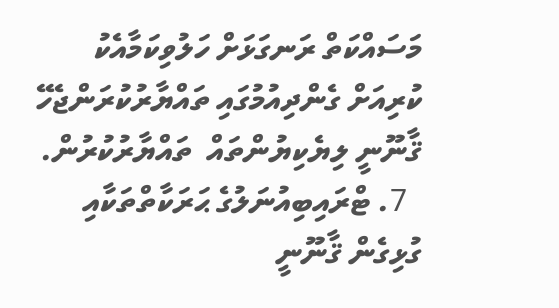މަސައްކަތް ރަނގަޅަށް ހަލުވިކަމާއެކު ކުރިއަށް ގެންދިއުމުގައި ތައްޔާރުކުރަންޖެހޭ ޤާނޫނީ ލިޔެކިޔުންތައް  ތައްޔާރުކުރުން.
  7. ޓްރައިބިއުނަލުގެ ޙަރަކާތްތަކާއި ގުޅިގެން ޤާނޫނީ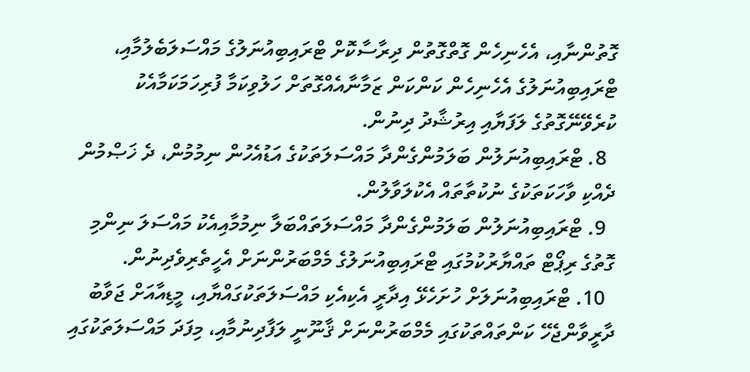ގޮތުންނާއި، އެހެނިހެން ގޮތްގޮތުން ދިރާސާކޮށް ޓްރައިބިއުނަލުގެ މައްސަލަބެލުމާއި، ޓްރައިބިއުނަލުގެ އެހެނިހެން ކަންކަން ޒަމާނާއެއްގޮތަށް ހަލުވިކަމާ ފުރިހަމަކަމާއެކު ކުރެވޭނޭގޮތުގެ ލަފަޔާއި އިރުޝާދު ދިނުން.
  8. ޓްރައިބިއުނަލުން ބަލަމުންގެންދާ މައްސަލަތަކުގެ އަޑުއެހުން ނިމުމުން، ދެ ޚަޞްމުން ދެއްކި ވާހަކަތަކުގެ ނުކުތާތައް އެކުލަވާލުން.
  9. ޓްރައިބިއުނަލުން ބަލަމުންގެންދާ މައްސަލަތައްބަލާ ނިމުމާއިއެކު މައްސަލަ ނިންމި ގޮތުގެ ރިޕޯޓް ތައްޔާރުކުމުގައި ޓްރައިބިއުނަލުގެ މެމްބަރުންނަށް އެހީތެރިވެދިނުން.
  10. ޓްރައިބިއުނަލަށް ހުށަހެޅޭ އިދާރީ އެކިއެކި މައްސަލަތަކުގައްޔާއި، މީޑިއާއަށް ޖަވާބު ދާރީވާންޖެހޭ ކަންތައްތަކުގައި މެމްބަރުންނަށް ޤާނޫނީ ލަފާދިނުމާއި، މިފަދަ މައްސަލަތަކުގައި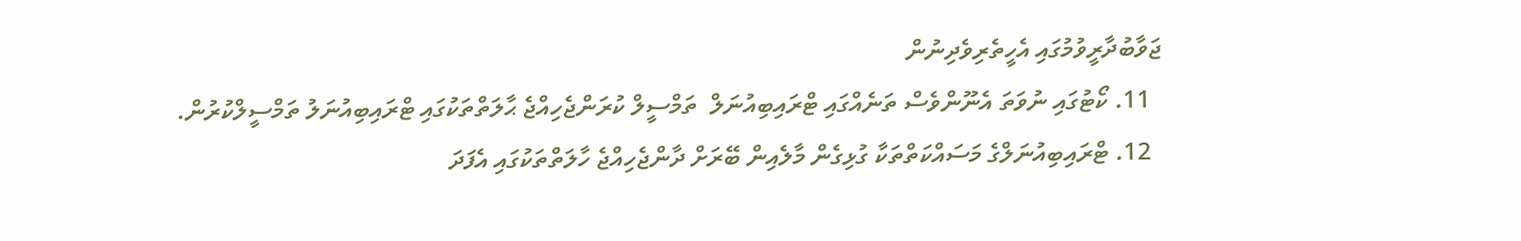ޖަވާބުދާރީވުމުގައި އެހީތެރިވެދިނުން
  11. ކޯޓުގައި ނުވަތަ އެނޫންވެސް ތަނެއްގައި ޓްރައިބިއުނަލް  ތަމްސީލް ކުރަންޖެހިއްޖެ ޙާލަތްތަކުގައި ޓްރައިބިއުނަލު ތަމްސީލްކުރުން.
  12. ޓްރައިބިއުނަލްގެ މަސައްކަތްތަކާ ގުޅިގެން މާލެއިން ބޭރަށް ދާންޖެހިއްޖެ ހާލަތްތަކުގައި އެފަދަ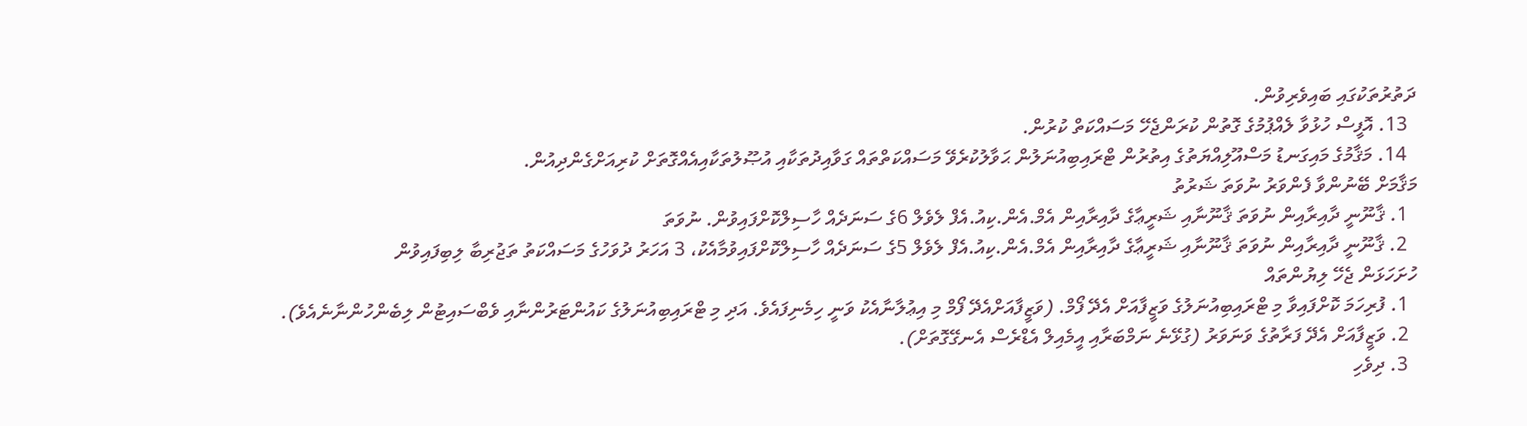ދަތުރުތަކުގައި ބައިވެރިވުން.
  13. އޮފީސް ހުޅުވާ ލެއްޕުމުގެ ގޮތުން ކުރަންޖެހޭ މަސައްކަތް ކުރުން.
  14. މަޤާމުގެ މައިގަނޑު މަސްއޫލިއްޔަތުގެ އިތުރުން ޓްރައިބިއުނަލުން ޙަވާލުކުރެވޭ މަސައްކަތްތައް ގަވާއިދުތަކާއި އުޞޫލުތަކާއިއެއްގޮތަށް ކުރިއަށްގެންދިއުން.
މަޤާމަށް ބޭނުންވާ ފެންވަރު ނުވަތަ ޝަރުތު
  1. ޤާނޫނީ ދާއިރާއިން ނުވަތަ ޤާނޫނާއި ޝަރީޢާގެ ދާއިރާއިން އެމް.އެން.ކިއު.އެފް ލެވެލް 6ގެ ސަނަދެއް ހާސިލްކޮށްފައިވުން. ނުވަތަ
  2. ޤާނޫނީ ދާއިރާއިން ނުވަތަ ޤާނޫނާއި ޝަރީޢާގެ ދާއިރާއިން އެމް.އެން.ކިއު.އެފް ލެވެލް 5ގެ ސަނަދެއް ހާސިލްކޮށްފައިވުމާއެކު، 3 އަހަރު ދުވަހުގެ މަސައްކަތު ތަޖުރިބާ ލިބިފައިވުން
ހުށަހަޅަން ޖެހޭ ލިޔުންތައް
  1. ފުރިހަމަ ކޮށްފައިވާ މި ޓްރައިބިއުނަލުގެ ވަޒީފާއަށް އެދޭ ފޯމް. (ވަޒީފާއަށްއެދޭ ފޯމް މި އިޢުލާނާއެކު ވަނީ ހިމެނިފައެވެ. އަދި މި ޓްރައިބިއުނަލުގެ ކައުންޓަރުންނާއި ވެބްސައިޓުން ލިބެންހުންނާނެއެވެ).
  2. ވަޒީފާއަށް އެދޭ ފަރާތުގެ ވަނަވަރު (ގުޅޭނެ ނަމްބަރާއި އީމެއިލް އެޑްރެސް އެނގޭގޮތަށް).
  3. ދިވެހި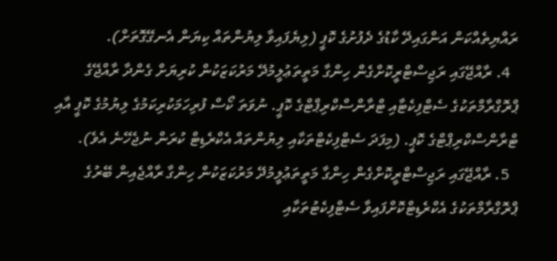ރައްޔިތެއްކަން އަންގައިދޭ ކާޑުގެ ދެފުށުގެ ކޮޕީ (ލިޔެފައިވާ ލިޔުންތައް ކިޔަން އެނގޭގޮތަށް).
  4. ރާއްޖޭގައި ރަޖިސްޓްރީކޮށްގެން ހިންގާ މަތީތަޢުލީމުދޭ މަރުކަޒަކުން ކުރިޔަށް ގެންދާ ރާއްޖޭގެ ޕްރޮގްރާމްތަކުގެ ސެޓްފިކެޓާއި ޓްރާންސްކްރިޕްޓްގެ ކޮޕީ. ނުވަތަ ކޯސް ފުރިހަމަކުރިކަމުގެ ލިޔުމުގެ ކޮޕީ އާއި ޓްރާންސްކްރިޕްޓްގެ ކޮޕީ. (މިފަދަ ސެޓްފިކެޓްތަކާއި ލިޔުންތައް އެކްރެޑިޓް ކުރަން ނުޖެހޭނެ އެވެ).
  5. ރާއްޖޭގައި ރަޖިސްޓްރީކޮށްގެން ހިންގާ މަތީތަޢުލީމުދޭ މަރުކަޒަކުން ހިންގާ ރާއްޖެއިން ބޭރުގެ ޕްރޮގްރާމްތަކުގެ އެކްރެޑިޓްކޮށްފައިވާ ސެޓްފިކެޓުތަކާއި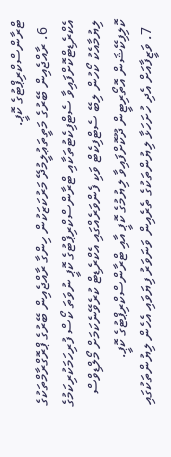ޓްރާންސްކްރިޕްޓުގެ ކޮޕީ.
  6. ރާއްޖެއިން ބޭރުގެ މަތީތަޢުލީމުދޭ މަރުކަޒަކުން ހިންގާ ރާއްޖެއިން ބޭރުގެ ޕްރޮގްރާމްތަކުގެ އެކްރެޑިޓްކޮށްފައިވާ ސެޓްފިކެޓުތަކާއި ޓްރާންސްކްރިޕްޓުގެ ކޮޕީ ނުވަތަ ކޯސް ފުރިހަމަކުރިކަމުގެ ލިޔުމާއެކު ކޯހުން ލިބޭ ސެޓްފިކެޓް ވަކި ފެންވަރެއްގައި އެކްރެޑިޓް ކުރެވޭނެކަމަށް މޯލްޑިވްސް ކޮލިފިކޭޝަން އޮތޯރިޓީން ދޫކޮށްފައިވާ ލިޔުމުގެ ކޮޕީ އާއި ޓްރާންސްކްރިޕްޓުގެ ކޮޕީ.
  7. ވަޒީފާއަށް އެދި ހުށަހަޅާ ލިޔުންތަކުގެ ތެރެއިން ވަނަވަރު ފިޔަވައި އެހެން ލިޔުންތަކުގައި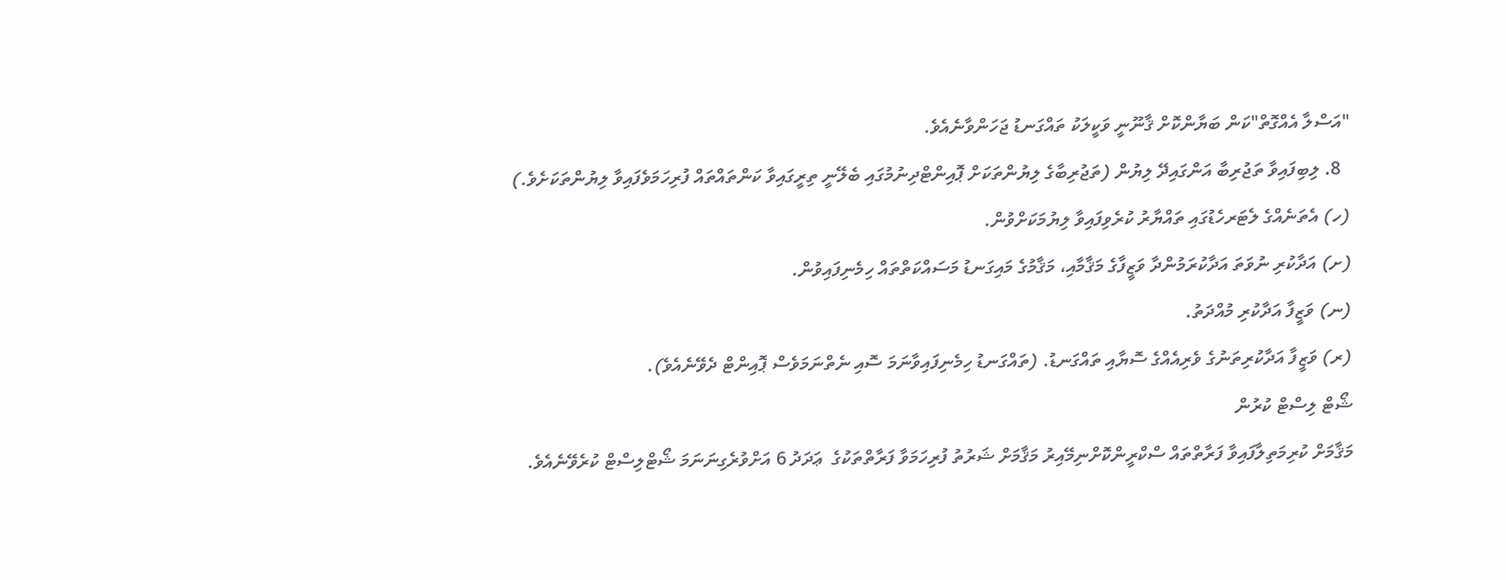"އަސްލާ އެއްގޮތް"ކަން ބަޔާންކޮށް ޤާނޫނީ ވަކީލަކު ތައްގަނޑު ޖަހަންވާނެއެވެ.
  8. ލިބިފައިވާ ތަޖުރިބާ އަންގައިދޭ ލިޔުން (ތަޖުރިބާގެ ލިޔުންތަކަށް ޕޮއިންޓްދިނުމުގައި ބެލޭނީ ތިރީގައިވާ ކަންތައްތައް ފުރިހަމަވެފައިވާ ލިޔުންތަކަށެވެ.)
(ހ) އެތަނެއްގެ ލެޓަރހެޑުގައި ތައްޔާރު ކުރެވިފައިވާ ލިޔުމަކަށްވުން.
(ށ) އަދާކުރި ނުވަތަ އަދާކުރަމުންދާ ވަޒީފާގެ މަޤާމާއި، މަޤާމުގެ މައިގަނޑު މަސައްކަތްތައް ހިމެނިފައިވުން.
(ނ) ވަޒީފާ އަދާކުރި މުއްދަތު.
(ރ) ވަޒީފާ އަދާކުރިތަނުގެ ވެރިއެއްގެ ސޮޔާއި ތައްގަނޑު. (ތައްގަނޑު ހިމެނިފައިވާނަމަ ސޮއި ނެތްނަމަވެސް ޕޮއިންޓް ދެވޭނެއެވެ).
ޝޯޓް ލިސްޓް ކުރުން
މަޤާމަށް ކުރިމަތިލާފައިވާ ފަރާތްތައް ސްކްރީންކޮށްނިމޭއިރު މަޤާމަށް ޝަރުތު ފުރިހަމަވާ ފަރާތްތަކުގެ  ޢަދަދު 6 އަށްވުރެގިނަނަމަ ޝޯޓްލިސްޓް ކުރެވޭނެއެވެ.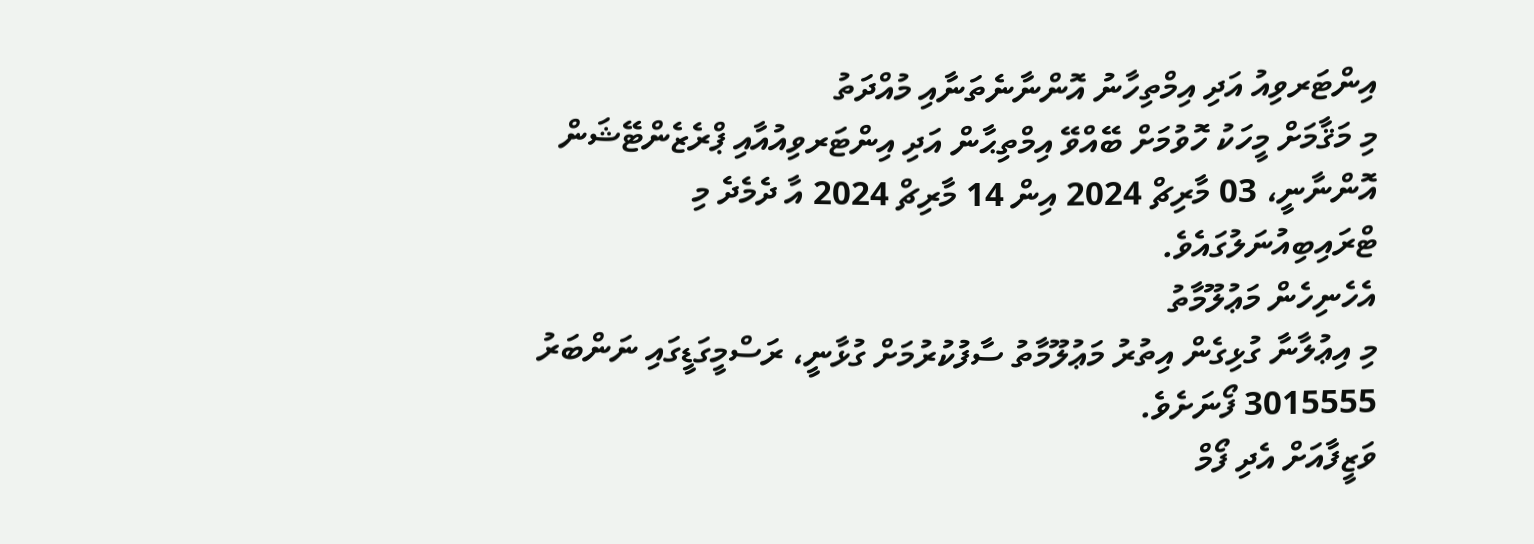އިންޓަރވިއު އަދި އިމްތިހާނު އޮންނާނެތަނާއި މުއްދަތު
މި މަޤާމަށް މީހަކު ހޮވުމަށް ބޭއްވޭ އިމްތިޙާން އަދި އިންޓަރވިއުއާއި ޕްރެޒެންޓޭޝަން އޮންނާނީ، 03 މާރިޗް 2024 އިން 14 މާރިޗް 2024 އާ ދެމެދެ މި ޓްރައިބިއުނަލުގައެވެ.
އެހެނިހެން މަޢުލޫމާތު
މި އިޢުލާނާ ގުޅިގެން އިތުރު މަޢުލޫމާތު ސާފުކުރުމަށް ގުޅާނީ، ރަސްމީގަޑީގައި ނަންބަރު 3015555 ފޯނަށެވެ.
ވަޒީފާއަށް އެދި ފޯމް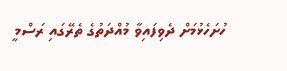ހުށަހެޅުމަށް ދެވިފައިވާ މުއްދަތުގެ ތެރޭގައި ރަސްމީ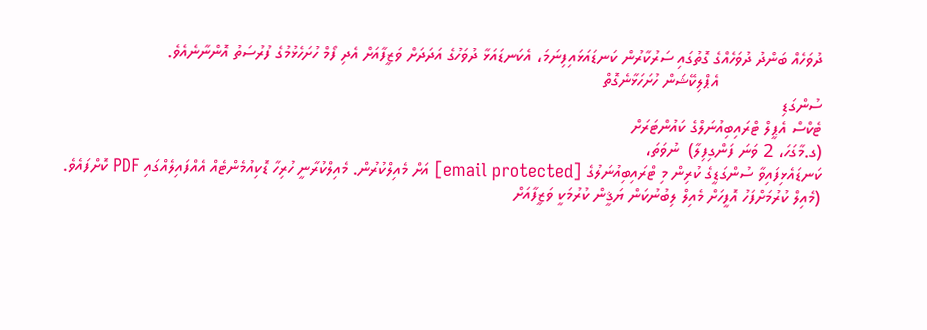ދުވަހެއް ބަންދު ދުވަހެއްގެ ގޮތުގައި ސަރުކާރުން ކަނޑައަޅައިފިނަމަ، އެކަނޑައަޅާ ދުވަހުގެ އަދަދަށް ވަޒީފާއަށް އެދި ފޯމް ހުށަހެޅުމުގެ ފުރުސަތު އޮންނާނެއެވެ.
                      އެޕްލިކޭޝަން ހުށަހަޅާނެގޮތް
ސުންގަޑި
ޓެކްސް އެޕީލް ޓްރައިބިއުނަލްގެ ކައުންޓަރަށް
(ގ.މާގަހަ، 2 ވަނަ ފަންގިފިލާ)  ނުވަތަ،
ކަނޑައެޅިފައިވާ ސުންގަޑީގެ ކުރިން މި ޓްރައިބިއުނަލުގެ [email protected] އަށް މެއިލްކުރުން. މެއިލްކުރާނީ ހުރިހާ ޑޮކިއުމެންޓެއް އެއްފައިލެއްގައި PDF ކޮށްފައެވެ.
(މެއިލް ކުރުމަށްފަހު އޮފީހަށް މެއިލް ލިބުނުކަން ޔަޤީން ކުރުމަކީ ވަޒީފާއަށް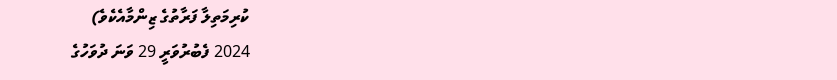ކުރިމަތިލާ ފަރާތުގެ ޒިންމާއެކެވެ)
2024 ފެބުރުވަރީ 29 ވަނަ ދުވަހުގެ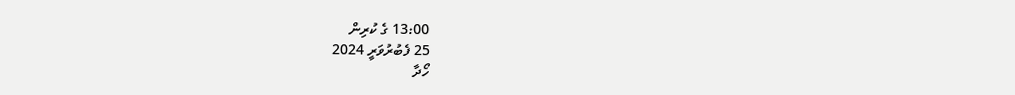13:00 ގެ ކުރިން
25 ފެބުރުވަރީ 2024
ހޯދާ